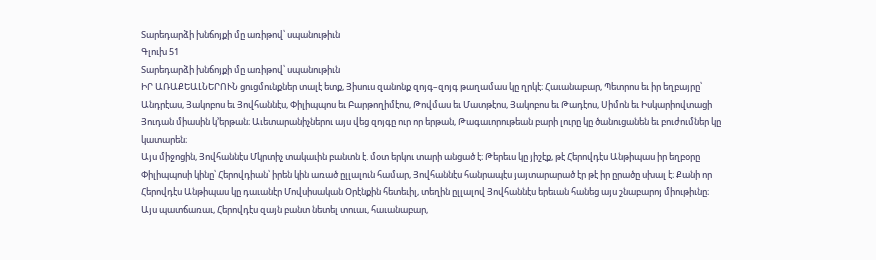Տարեդարձի խնճոյքի մը առիթով՝ սպանութիւն
Գլուխ 51
Տարեդարձի խնճոյքի մը առիթով՝ սպանութիւն
ԻՐ ԱՌԱՔԵԱԼՆԵՐՈՒՆ ցուցմունքներ տալէ ետք, Յիսուս զանոնք զոյգ–զոյգ թաղամաս կը ղրկէ։ Հաւանաբար, Պետրոս եւ իր եղբայրը՝ Անդրէաս, Յակոբոս եւ Յովհաննէս, Փիլիպպոս եւ Բարթողիմէոս, Թովմաս եւ Մատթէոս, Յակոբոս եւ Թադէոս, Սիմոն եւ Իսկարիովտացի Յուդան միասին կ’երթան։ Աւետարանիչներու այս վեց զոյգը ուր որ երթան, Թագաւորութեան բարի լուրը կը ծանուցանեն եւ բուժումներ կը կատարեն։
Այս միջոցին, Յովհաննէս Մկրտիչ տակաւին բանտն է. մօտ երկու տարի անցած է։ Թերեւս կը յիշէք, թէ Հերովդէս Անթիպաս իր եղբօրը Փիլիպպոսի կինը՝ Հերովդիան՝ իրեն կին առած ըլլալուն համար, Յովհաննէս հանրապէս յայտարարած էր թէ իր ըրածը սխալ է։ Քանի որ Հերովդէս Անթիպաս կը դաւանէր Մովսիսական Օրէնքին հետեւիլ, տեղին ըլլալով Յովհաննէս երեւան հանեց այս շնաբարոյ միութիւնը։ Այս պատճառաւ, Հերովդէս զայն բանտ նետել տուաւ, հաւանաբար,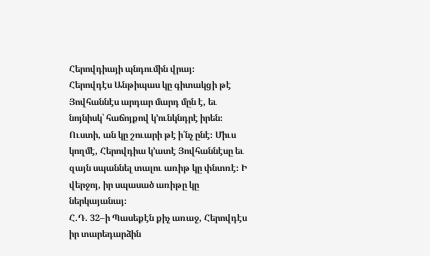Հերովդիայի պնդումին վրայ։
Հերովդէս Անթիպաս կը գիտակցի թէ Յովհաննէս արդար մարդ մըն է, եւ նոյնիսկ՝ հաճոյքով կ’ունկնդրէ իրեն։ Ուստի, ան կը շուարի թէ ի՛նչ ընէ։ Միւս կողմէ, Հերովդիա կ’ատէ Յովհաննէսը եւ զայն սպաննել տալու առիթ կը փնտռէ։ Ի վերջոյ, իր սպասած առիթը կը ներկայանայ։
Հ.Դ. 32–ի Պասեքէն քիչ առաջ, Հերովդէս իր տարեդարձին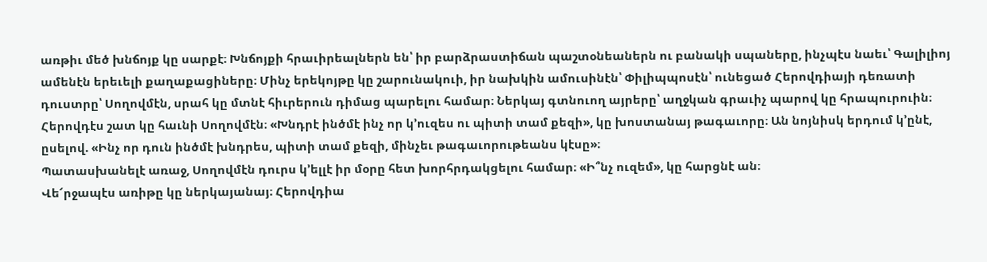առթիւ մեծ խնճոյք կը սարքէ։ Խնճոյքի հրաւիրեալներն են՝ իր բարձրաստիճան պաշտօնեաներն ու բանակի սպաները, ինչպէս նաեւ՝ Գալիլիոյ ամենէն երեւելի քաղաքացիները։ Մինչ երեկոյթը կը շարունակուի, իր նախկին ամուսինէն՝ Փիլիպպոսէն՝ ունեցած Հերովդիայի դեռատի դուստրը՝ Սողովմէն, սրահ կը մտնէ հիւրերուն դիմաց պարելու համար։ Ներկայ գտնուող այրերը՝ աղջկան գրաւիչ պարով կը հրապուրուին։
Հերովդէս շատ կը հաւնի Սողովմէն։ «Խնդրէ ինծմէ ինչ որ կ’ուզես ու պիտի տամ քեզի», կը խոստանայ թագաւորը։ Ան նոյնիսկ երդում կ’ընէ, ըսելով. «Ինչ որ դուն ինծմէ խնդրես, պիտի տամ քեզի, մինչեւ թագաւորութեանս կէսը»։
Պատասխանելէ առաջ, Սողովմէն դուրս կ’ելլէ իր մօրը հետ խորհրդակցելու համար։ «Ի՞նչ ուզեմ», կը հարցնէ ան։
Վե՜րջապէս առիթը կը ներկայանայ։ Հերովդիա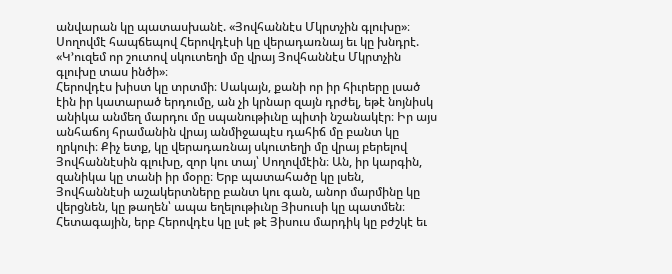անվարան կը պատասխանէ. «Յովհաննէս Մկրտչին գլուխը»։
Սողովմէ հապճեպով Հերովդէսի կը վերադառնայ եւ կը խնդրէ. «Կ’ուզեմ որ շուտով սկուտեղի մը վրայ Յովհաննէս Մկրտչին գլուխը տաս ինծի»։
Հերովդէս խիստ կը տրտմի։ Սակայն, քանի որ իր հիւրերը լսած էին իր կատարած երդումը, ան չի կրնար զայն դրժել, եթէ նոյնիսկ անիկա անմեղ մարդու մը սպանութիւնը պիտի նշանակէր։ Իր այս անհաճոյ հրամանին վրայ անմիջապէս դահիճ մը բանտ կը ղրկուի։ Քիչ ետք, կը վերադառնայ սկուտեղի մը վրայ բերելով Յովհաննէսին գլուխը, զոր կու տայ՝ Սողովմէին։ Ան, իր կարգին, զանիկա կը տանի իր մօրը։ Երբ պատահածը կը լսեն, Յովհաննէսի աշակերտները բանտ կու գան, անոր մարմինը կը վերցնեն, կը թաղեն՝ ապա եղելութիւնը Յիսուսի կը պատմեն։
Հետագային, երբ Հերովդէս կը լսէ թէ Յիսուս մարդիկ կը բժշկէ եւ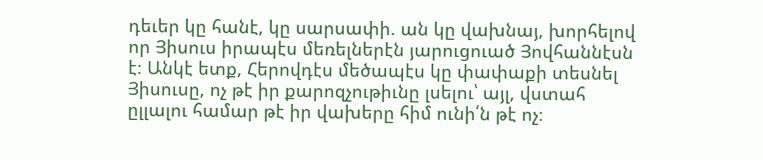դեւեր կը հանէ, կը սարսափի. ան կը վախնայ, խորհելով որ Յիսուս իրապէս մեռելներէն յարուցուած Յովհաննէսն է։ Անկէ ետք, Հերովդէս մեծապէս կը փափաքի տեսնել Յիսուսը, ոչ թէ իր քարոզչութիւնը լսելու՝ այլ, վստահ ըլլալու համար թէ իր վախերը հիմ ունի՛ն թէ ոչ։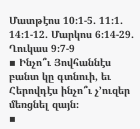Մատթէոս 10։1-5. 11։1. 14։1-12. Մարկոս 6։14-29. Ղուկաս 9։7-9
▪ Ինչո՞ւ Յովհաննէս բանտ կը գտնուի, եւ Հերովդէս ինչո՞ւ չ’ուզեր մեռցնել զայն։
▪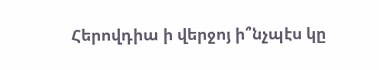Հերովդիա ի վերջոյ ի՞նչպէս կը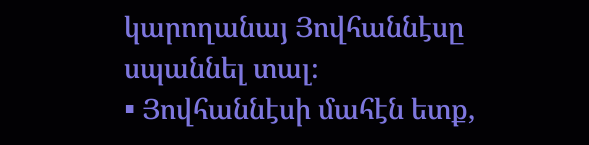կարողանայ Յովհաննէսը սպաննել տալ։
▪ Յովհաննէսի մահէն ետք,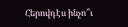Հերովդէս ինչո՞ւ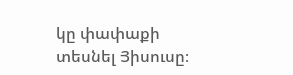կը փափաքի տեսնել Յիսուսը։